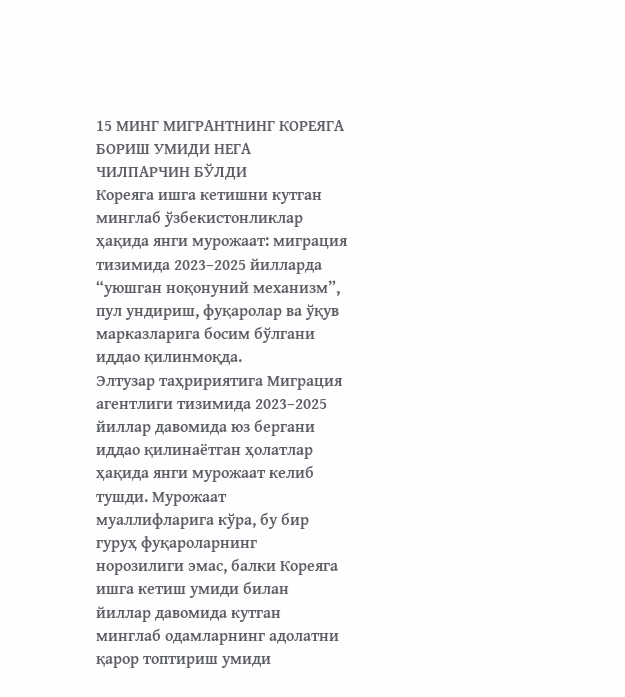15 МИНГ МИГРАНТНИНГ КОРЕЯГА БОРИШ УМИДИ НЕГА ЧИЛПАРЧИН БЎЛДИ
Кореяга ишга кетишни кутган минглаб ўзбекистонликлар ҳақида янги мурожаат: миграция тизимида 2023–2025 йилларда “уюшган ноқонуний механизм”, пул ундириш, фуқаролар ва ўқув марказларига босим бўлгани иддао қилинмоқда.
Элтузар таҳририятига Миграция агентлиги тизимида 2023–2025 йиллар давомида юз бергани иддао қилинаётган ҳолатлар ҳақида янги мурожаат келиб тушди. Мурожаат муаллифларига кўра, бу бир гуруҳ фуқароларнинг норозилиги эмас, балки Кореяга ишга кетиш умиди билан йиллар давомида кутган минглаб одамларнинг адолатни қарор топтириш умиди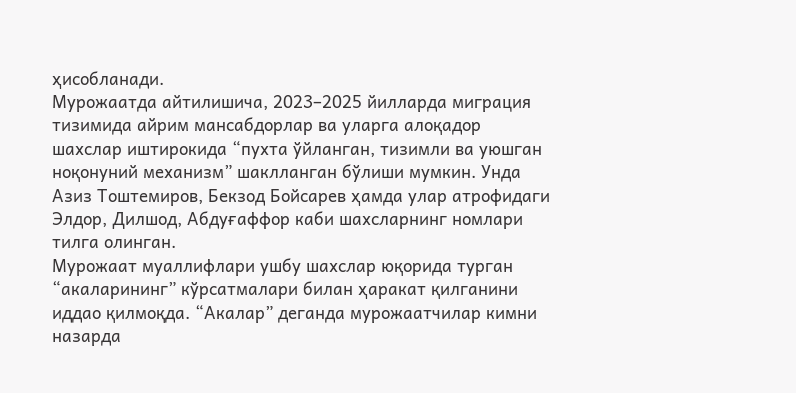ҳисобланади.
Мурожаатда айтилишича, 2023–2025 йилларда миграция тизимида айрим мансабдорлар ва уларга алоқадор шахслар иштирокида “пухта ўйланган, тизимли ва уюшган ноқонуний механизм” шаклланган бўлиши мумкин. Унда Азиз Тоштемиров, Бекзод Бойсарев ҳамда улар атрофидаги Элдор, Дилшод, Абдуғаффор каби шахсларнинг номлари тилга олинган.
Мурожаат муаллифлари ушбу шахслар юқорида турган “акаларининг” кўрсатмалари билан ҳаракат қилганини иддао қилмоқда. “Акалар” деганда мурожаатчилар кимни назарда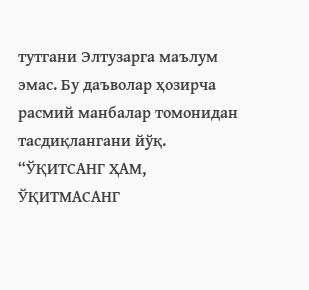тутгани Элтузарга маълум эмас. Бу даъволар ҳозирча расмий манбалар томонидан тасдиқлангани йўқ.
“ЎҚИТСАНГ ҲАМ, ЎҚИТМАСАНГ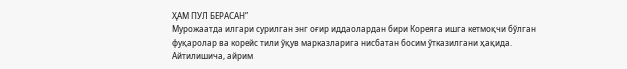ҲАМ ПУЛ БЕРАСАН”
Мурожаатда илгари сурилган энг оғир иддаолардан бири Кореяга ишга кетмоқчи бўлган фуқаролар ва корейс тили ўқув марказларига нисбатан босим ўтказилгани ҳақида.
Айтилишича, айрим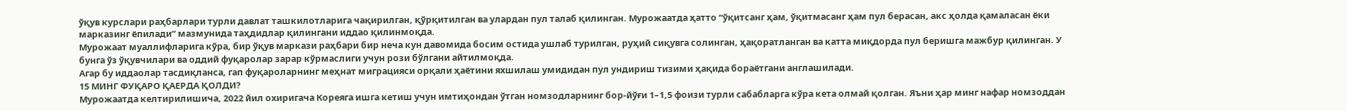ўқув курслари раҳбарлари турли давлат ташкилотларига чақирилган, қўрқитилган ва улардан пул талаб қилинган. Мурожаатда ҳатто “ўқитсанг ҳам, ўқитмасанг ҳам пул берасан, акс ҳолда қамаласан ёки марказинг ёпилади” мазмунида таҳдидлар қилингани иддао қилинмоқда.
Мурожаат муаллифларига кўра, бир ўқув маркази раҳбари бир неча кун давомида босим остида ушлаб турилган, руҳий сиқувга солинган, ҳақоратланган ва катта миқдорда пул беришга мажбур қилинган. У бунга ўз ўқувчилари ва оддий фуқаролар зарар кўрмаслиги учун рози бўлгани айтилмоқда.
Агар бу иддаолар тасдиқланса, гап фуқароларнинг меҳнат миграцияси орқали ҳаётини яхшилаш умидидан пул ундириш тизими ҳақида бораётгани англашилади.
15 МИНГ ФУҚАРО ҚАЕРДА ҚОЛДИ?
Мурожаатда келтирилишича, 2022 йил охиригача Кореяга ишга кетиш учун имтиҳондан ўтган номзодларнинг бор-йўғи 1–1,5 фоизи турли сабабларга кўра кета олмай қолган. Яъни ҳар минг нафар номзоддан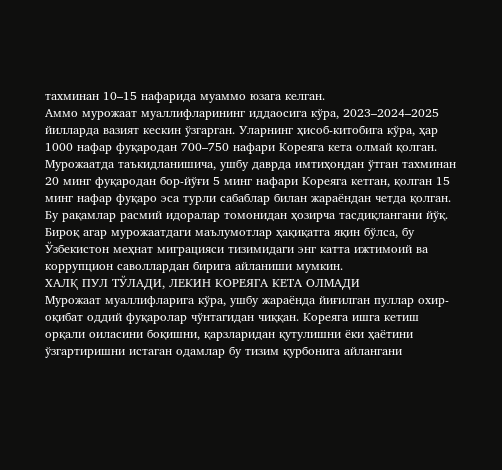тахминан 10–15 нафарида муаммо юзага келган.
Аммо мурожаат муаллифларининг иддаосига кўра, 2023–2024–2025 йилларда вазият кескин ўзгарган. Уларнинг ҳисоб-китобига кўра, ҳар 1000 нафар фуқародан 700–750 нафари Кореяга кета олмай қолган.
Мурожаатда таъкидланишича, ушбу даврда имтиҳондан ўтган тахминан 20 минг фуқародан бор-йўғи 5 минг нафари Кореяга кетган, қолган 15 минг нафар фуқаро эса турли сабаблар билан жараёндан четда қолган.
Бу рақамлар расмий идоралар томонидан ҳозирча тасдиқлангани йўқ. Бироқ агар мурожаатдаги маълумотлар ҳақиқатга яқин бўлса, бу Ўзбекистон меҳнат миграцияси тизимидаги энг катта ижтимоий ва коррупцион саволлардан бирига айланиши мумкин.
ХАЛҚ ПУЛ ТЎЛАДИ, ЛЕКИН КОРЕЯГА КЕТА ОЛМАДИ
Мурожаат муаллифларига кўра, ушбу жараёнда йиғилган пуллар охир-оқибат оддий фуқаролар чўнтагидан чиққан. Кореяга ишга кетиш орқали оиласини боқишни, қарзларидан қутулишни ёки ҳаётини ўзгартиришни истаган одамлар бу тизим қурбонига айлангани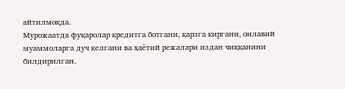айтилмоқда.
Мурожаатда фуқаролар кредитга ботгани, қарзга киргани, оилавий муаммоларга дуч келгани ва ҳаётий режалари издан чиққанини билдирилган.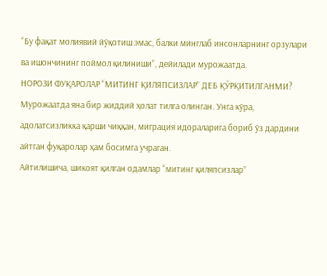“Бу фақат молиявий йўқотиш эмас, балки минглаб инсонларнинг орзулари ва ишончининг поймол қилиниши”, дейилади мурожаатда.
НОРОЗИ ФУҚАРОЛАР “МИТИНГ ҚИЛЯПСИЗЛАР” ДЕБ ҚЎРҚИТИЛГАНМИ?
Мурожаатда яна бир жиддий ҳолат тилга олинган. Унга кўра, адолатсизликка қарши чиққан, миграция идораларига бориб ўз дардини айтган фуқаролар ҳам босимга учраган.
Айтилишича, шикоят қилган одамлар “митинг қиляпсизлар”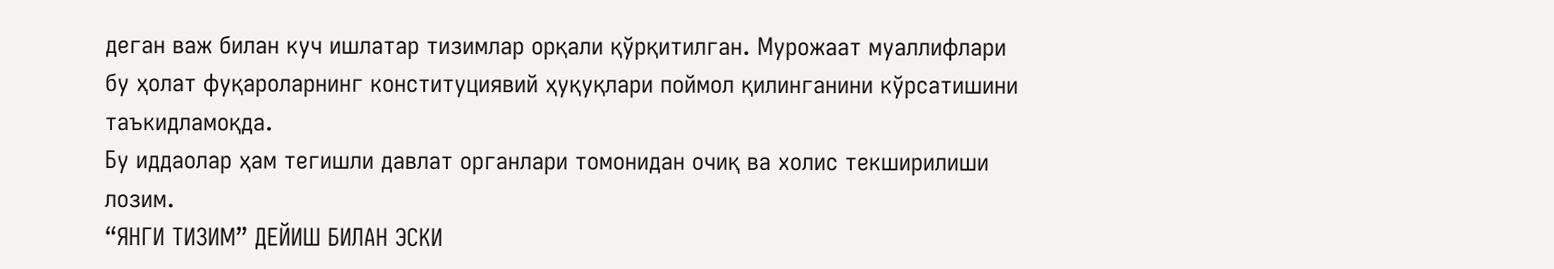деган важ билан куч ишлатар тизимлар орқали қўрқитилган. Мурожаат муаллифлари бу ҳолат фуқароларнинг конституциявий ҳуқуқлари поймол қилинганини кўрсатишини таъкидламоқда.
Бу иддаолар ҳам тегишли давлат органлари томонидан очиқ ва холис текширилиши лозим.
“ЯНГИ ТИЗИМ” ДЕЙИШ БИЛАН ЭСКИ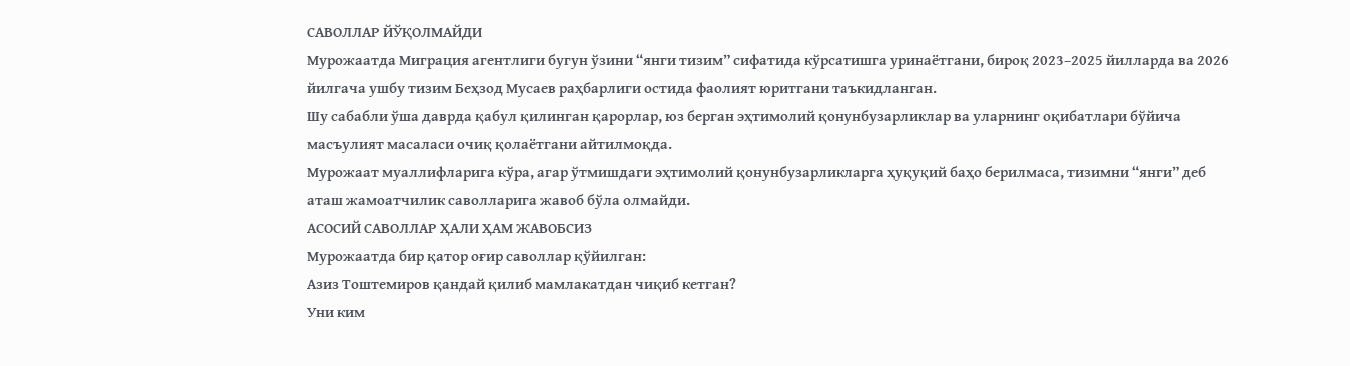САВОЛЛАР ЙЎҚОЛМАЙДИ
Мурожаатда Миграция агентлиги бугун ўзини “янги тизим” сифатида кўрсатишга уринаётгани, бироқ 2023–2025 йилларда ва 2026 йилгача ушбу тизим Беҳзод Мусаев раҳбарлиги остида фаолият юритгани таъкидланган.
Шу сабабли ўша даврда қабул қилинган қарорлар, юз берган эҳтимолий қонунбузарликлар ва уларнинг оқибатлари бўйича масъулият масаласи очиқ қолаётгани айтилмоқда.
Мурожаат муаллифларига кўра, агар ўтмишдаги эҳтимолий қонунбузарликларга ҳуқуқий баҳо берилмаса, тизимни “янги” деб аташ жамоатчилик саволларига жавоб бўла олмайди.
АСОСИЙ САВОЛЛАР ҲАЛИ ҲАМ ЖАВОБСИЗ
Мурожаатда бир қатор оғир саволлар қўйилган:
Азиз Тоштемиров қандай қилиб мамлакатдан чиқиб кетган?
Уни ким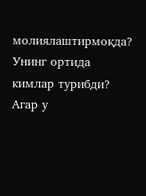молиялаштирмоқда? Унинг ортида кимлар турибди?
Агар у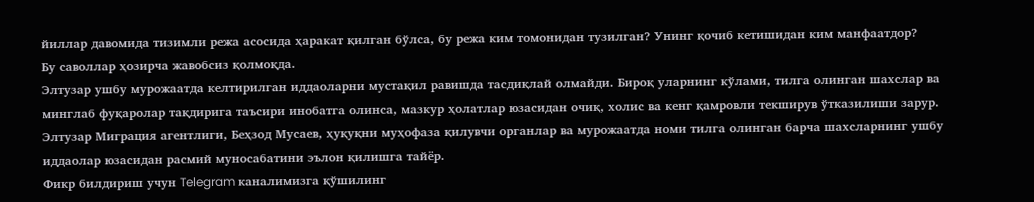йиллар давомида тизимли режа асосида ҳаракат қилган бўлса, бу режа ким томонидан тузилган? Унинг қочиб кетишидан ким манфаатдор?
Бу саволлар ҳозирча жавобсиз қолмоқда.
Элтузар ушбу мурожаатда келтирилган иддаоларни мустақил равишда тасдиқлай олмайди. Бироқ уларнинг кўлами, тилга олинган шахслар ва минглаб фуқаролар тақдирига таъсири инобатга олинса, мазкур ҳолатлар юзасидан очиқ, холис ва кенг қамровли текширув ўтказилиши зарур.
Элтузар Миграция агентлиги, Беҳзод Мусаев, ҳуқуқни муҳофаза қилувчи органлар ва мурожаатда номи тилга олинган барча шахсларнинг ушбу иддаолар юзасидан расмий муносабатини эълон қилишга тайёр.
Фикр билдириш учун Telegram каналимизга қўшилинг